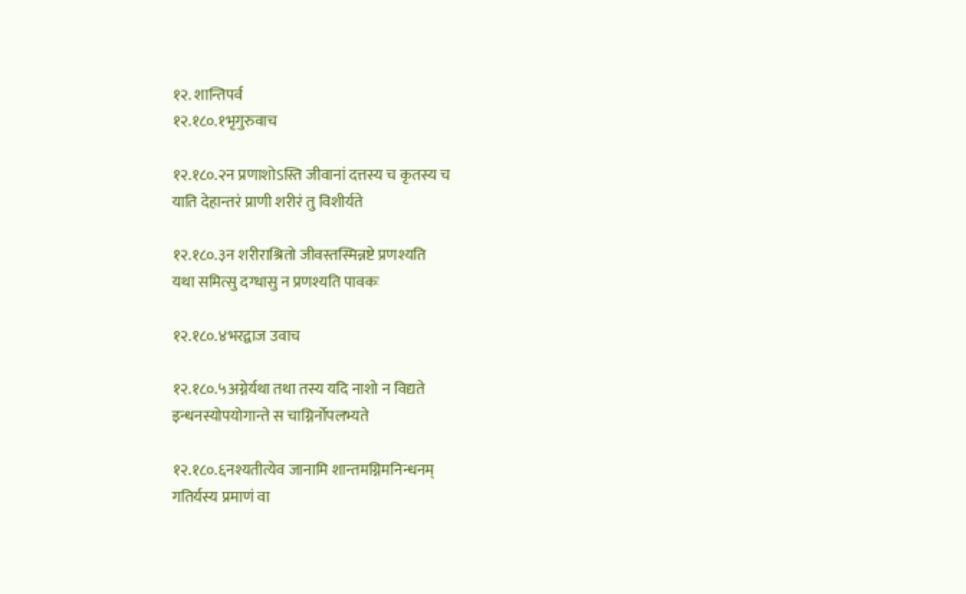१२. शान्तिपर्व
१२.१८०.१भृगुरुवाच

१२.१८०.२न प्रणाशोऽस्ति जीवानां दत्तस्य च कृतस्य च
याति देहान्तरं प्राणी शरीरं तु विशीर्यते

१२.१८०.३न शरीराश्रितो जीवस्तस्मिन्नष्टे प्रणश्यति
यथा समित्सु दग्धासु न प्रणश्यति पावकः

१२.१८०.४भरद्वाज उवाच

१२.१८०.५अग्नेर्यथा तथा तस्य यदि नाशो न विद्यते
इन्धनस्योपयोगान्ते स चाग्निर्नोपलभ्यते

१२.१८०.६नश्यतीत्येव जानामि शान्तमग्निमनिन्धनम्
गतिर्यस्य प्रमाणं वा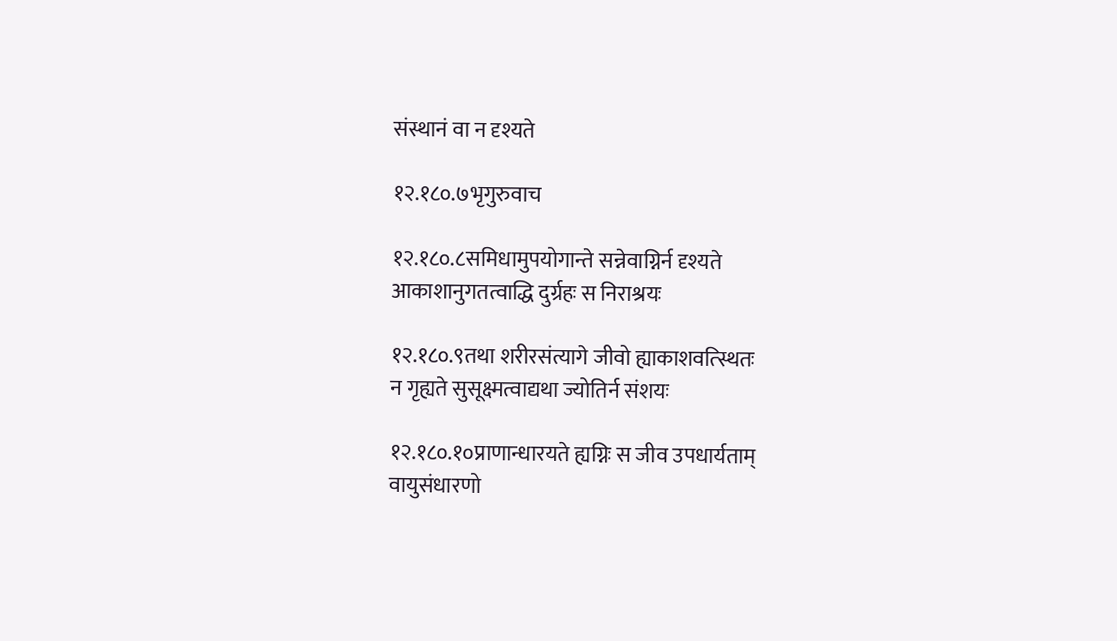संस्थानं वा न दृश्यते

१२.१८०.७भृगुरुवाच

१२.१८०.८समिधामुपयोगान्ते सन्नेवाग्निर्न दृश्यते
आकाशानुगतत्वाद्धि दुर्ग्रहः स निराश्रयः

१२.१८०.९तथा शरीरसंत्यागे जीवो ह्याकाशवत्स्थितः
न गृह्यते सुसूक्ष्मत्वाद्यथा ज्योतिर्न संशयः

१२.१८०.१०प्राणान्धारयते ह्यग्निः स जीव उपधार्यताम्
वायुसंधारणो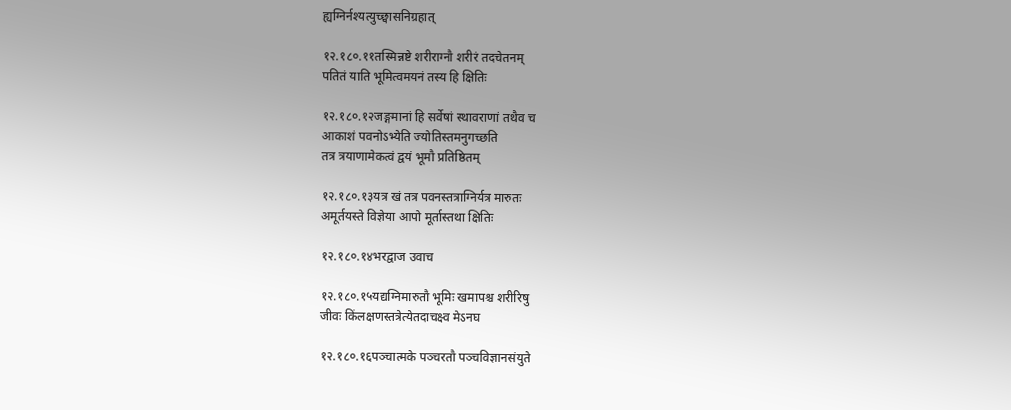ह्यग्निर्नश्यत्युच्छ्वासनिग्रहात्

१२.१८०.११तस्मिन्नष्टे शरीराग्नौ शरीरं तदचेतनम्
पतितं याति भूमित्वमयनं तस्य हि क्षितिः

१२.१८०.१२जङ्गमानां हि सर्वेषां स्थावराणां तथैव च
आकाशं पवनोऽभ्येति ज्योतिस्तमनुगच्छति
तत्र त्रयाणामेकत्वं द्वयं भूमौ प्रतिष्ठितम्

१२.१८०.१३यत्र खं तत्र पवनस्तत्राग्निर्यत्र मारुतः
अमूर्तयस्ते विज्ञेया आपो मूर्तास्तथा क्षितिः

१२.१८०.१४भरद्वाज उवाच

१२.१८०.१५यद्यग्निमारुतौ भूमिः खमापश्च शरीरिषु
जीवः किंलक्षणस्तत्रेत्येतदाचक्ष्व मेऽनघ

१२.१८०.१६पञ्चात्मके पञ्चरतौ पञ्चविज्ञानसंयुते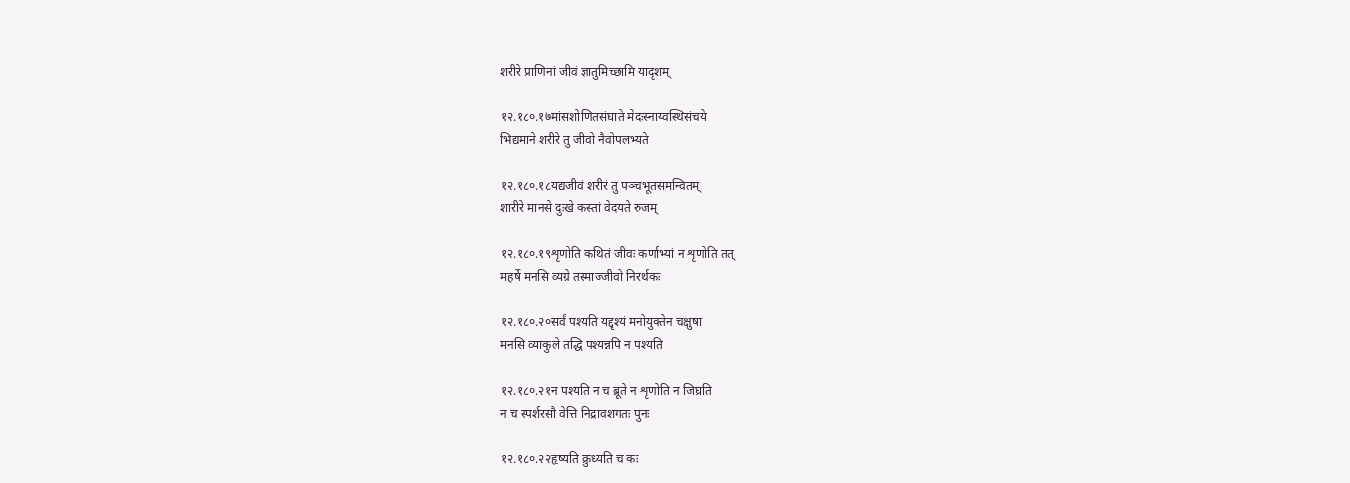शरीरे प्राणिनां जीवं ज्ञातुमिच्छामि यादृशम्

१२.१८०.१७मांसशोणितसंघाते मेदःस्नाय्वस्थिसंचये
भिद्यमाने शरीरे तु जीवो नैवोपलभ्यते

१२.१८०.१८यद्यजीवं शरीरं तु पञ्चभूतसमन्वितम्
शारीरे मानसे दुःखे कस्तां वेदयते रुजम्

१२.१८०.१९शृणोति कथितं जीवः कर्णाभ्यां न शृणोति तत्
महर्षे मनसि व्यग्रे तस्माज्जीवो निरर्थकः

१२.१८०.२०सर्वं पश्यति यद्दृश्यं मनोयुक्तेन चक्षुषा
मनसि व्याकुले तद्धि पश्यन्नपि न पश्यति

१२.१८०.२१न पश्यति न च ब्रूते न शृणोति न जिघ्रति
न च स्पर्शरसौ वेत्ति निद्रावशगतः पुनः

१२.१८०.२२हृष्यति क्रुध्यति च कः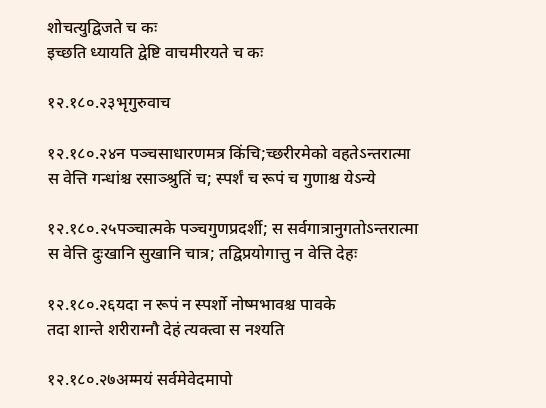शोचत्युद्विजते च कः
इच्छति ध्यायति द्वेष्टि वाचमीरयते च कः

१२.१८०.२३भृगुरुवाच

१२.१८०.२४न पञ्चसाधारणमत्र किंचि;च्छरीरमेको वहतेऽन्तरात्मा
स वेत्ति गन्धांश्च रसाञ्श्रुतिं च; स्पर्शं च रूपं च गुणाश्च येऽन्ये

१२.१८०.२५पञ्चात्मके पञ्चगुणप्रदर्शी; स सर्वगात्रानुगतोऽन्तरात्मा
स वेत्ति दुःखानि सुखानि चात्र; तद्विप्रयोगात्तु न वेत्ति देहः

१२.१८०.२६यदा न रूपं न स्पर्शो नोष्मभावश्च पावके
तदा शान्ते शरीराग्नौ देहं त्यक्त्वा स नश्यति

१२.१८०.२७अम्मयं सर्वमेवेदमापो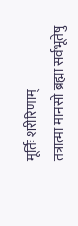मूर्तिः शरीरिणाम्
तत्रात्मा मानसो ब्रह्मा सर्वभूतेषु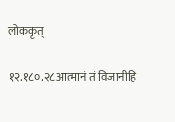लोककृत्

१२.१८०.२८आत्मानं तं विजानीहि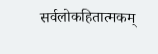सर्वलोकहितात्मकम्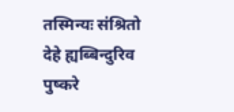तस्मिन्यः संश्रितो देहे ह्यब्बिन्दुरिव पुष्करे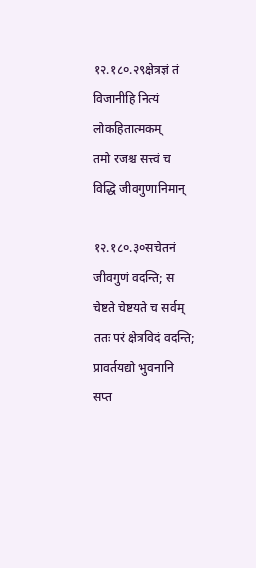१२.१८०.२९क्षेत्रज्ञं तं विजानीहि नित्यं लोकहितात्मकम्
तमो रजश्च सत्त्वं च विद्धि जीवगुणानिमान्

१२.१८०.३०सचेतनं जीवगुणं वदन्ति; स चेष्टते चेष्टयते च सर्वम्
ततः परं क्षेत्रविदं वदन्ति; प्रावर्तयद्यो भुवनानि सप्त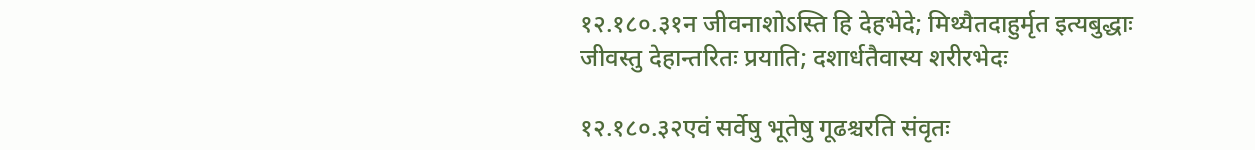१२.१८०.३१न जीवनाशोऽस्ति हि देहभेदे; मिथ्यैतदाहुर्मृत इत्यबुद्धाः
जीवस्तु देहान्तरितः प्रयाति; दशार्धतैवास्य शरीरभेदः

१२.१८०.३२एवं सर्वेषु भूतेषु गूढश्चरति संवृतः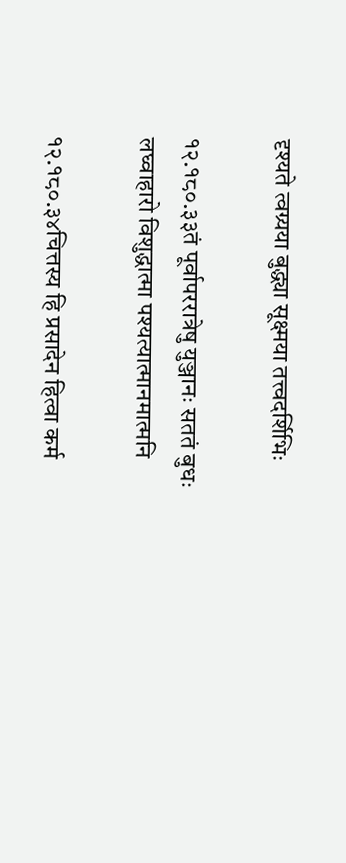दृश्यते त्वग्र्यया बुद्ध्या सूक्ष्मया तत्त्वदर्शिभिः

१२.१८०.३३तं पूर्वापररात्रेषु युञ्जानः सततं बुधः
लघ्वाहारो विशुद्धात्मा पश्यत्यात्मानमात्मनि

१२.१८०.३४चित्तस्य हि प्रसादेन हित्वा कर्म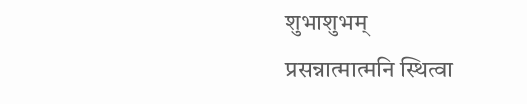शुभाशुभम्
प्रसन्नात्मात्मनि स्थित्वा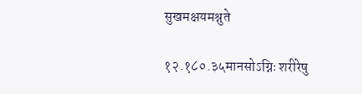सुखमक्षयमश्नुते

१२.१८०.३५मानसोऽग्निः शरीरेषु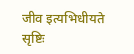जीव इत्यभिधीयते
सृष्टिः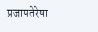प्रजापतेरेषा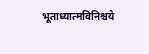भूताध्यात्मविनिश्चये